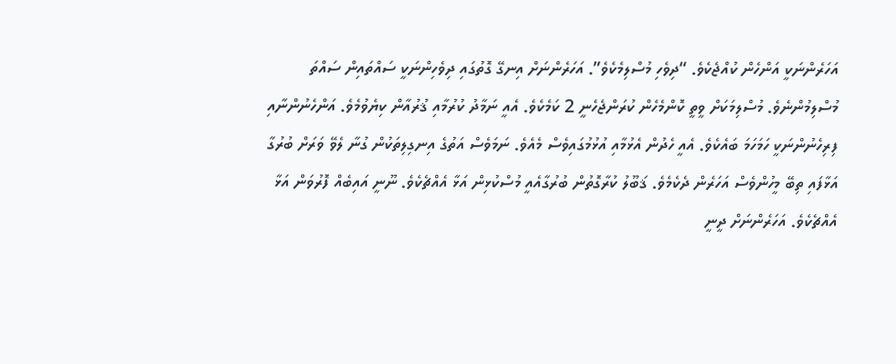އަހަރެންނަކީ އަންހެން ކުއްޖެކެވެ. “ދިވެހި މުސްލިމެކެވެ”. އަހަރެންނަށް އިނގޭ ގޮތުގައި ދިވެހިންނަކީ ސައްތައިން ސައްތަ މުސްލިމުންނެވެ. މުސްލިމަކަށް ވީތީ ކޮންމެހެން ކުރަންޖެހެނީ 2 ކަމެކެވެ. އެއީ ނަމާދު ކުރުމާއި ޤުރުއާން ކިޔެވުމެވެ. އަންހެނުންނާއި ފިރިހެނުންނަކީ ހަމަހަމަ ބައެކެވެ. އެއީ ހެދުން އެޅުމާއި އުޅުމުގައިވެސް މެއެވެ. ނަމަވެސް އަތުގެ އިނގިލިތަކުން ގުނާ ލެވޭ ވަރަށް ބުރުގާ އަޅާފައި ތިބޭ މީހުންވެސް އަހަރެން ދެކެމެވެ. ޤަބޫލު ކުރާގޮތުން ބުރުގާއެއީ މުސްކުޅިން އަޅާ އެއްޗެކެވެ. ނޫނީ އައިބެއް ފޮރުވަން އަޅާ އެއްޗެކެވެ. އަހަރެންނަށް ދީނީ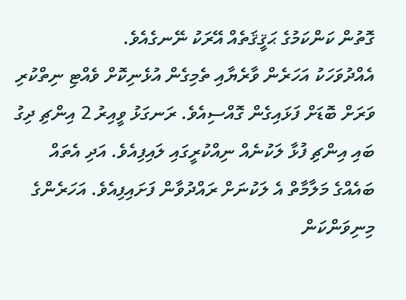ގޮތުން ކަންކަމުގެ ޙަޤީޤަތެއް އޭރަކު ނޭނގެއެވެ.
އެއްދުވަހަކު އަހަރެން ވާރެޔާއި ތެމިގެން އުޅެނިކޮށް ވެއްޓި ނިތްކުރި ވަރަށް ބޮޑަށް ފަޅައިގެން ގޮއްސިއެވެ. ރަނގަޅު ވީއިރު 2 އިންޗި ދިގު ބައި އިންޗި ފުޅާ ލަކުނެއް ނިއްކުރީގައި ލައިފިއެވެ. އަދި އެތައް ބައެއްގެ މަލާމާތް އެ ލަކުނަށް ރައްދުވާން ފަށައިފިއެވެ. އަހަރެންގެ މިނިވަންކަން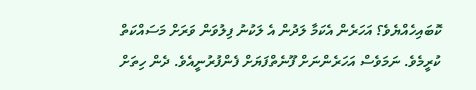ކޮބައިހެއްޔެވެ؟ އަހަރެން އެކަމާ ލަދުން އެ ލަކުނު ފިލުވަން ވަރަށް މަސައްކަތް ކުރީމެވެ. ނަމަވެސް އަހަރެންނަށް ފޫނެތްފަޔަށް ފެންފުރުނީއެވެ. ދެން ހިތަށް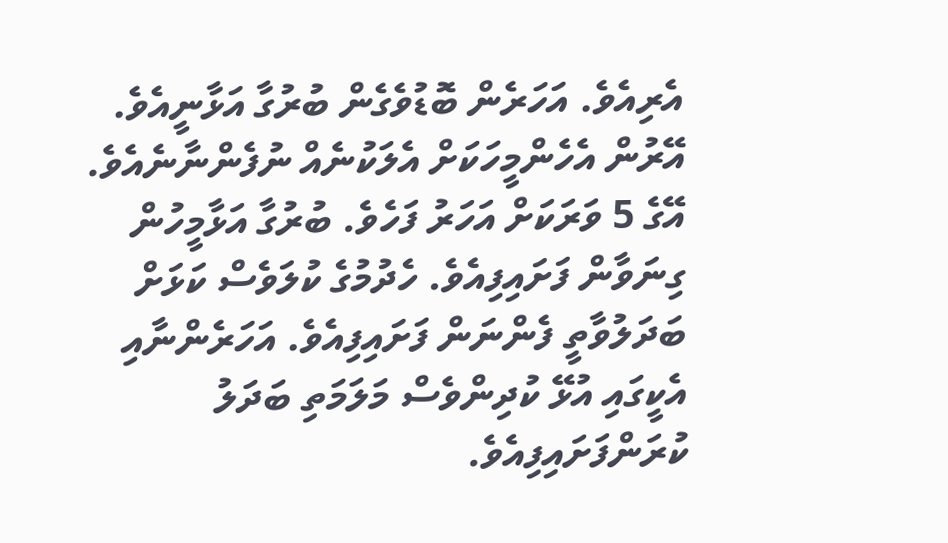އެރިއެވެ. އަހަރެން ބޮޑުވެގެން ބުރުގާ އަޅާނީއެވެ. އޭރުން އެހެންމީހަކަށް އެލަކުނެއް ނުފެންނާނެއެވެ.
އޭގެ 5 ވަރަކަށް އަހަރު ފަހެވެ. ބުރުގާ އަޅާމީހުން ގިނަވާން ފަށައިފިއެވެ. ހެދުމުގެ ކުލަވެސް ކަޅަށް ބަދަލުވާތީ ފެންނަން ފަށައިފިއެވެ. އަހަރެންނާއި އެކީގައި އުޅޭ ކުދިންވެސް މަލަމަތި ބަދަލު ކުރަންފަށައިފިއެވެ.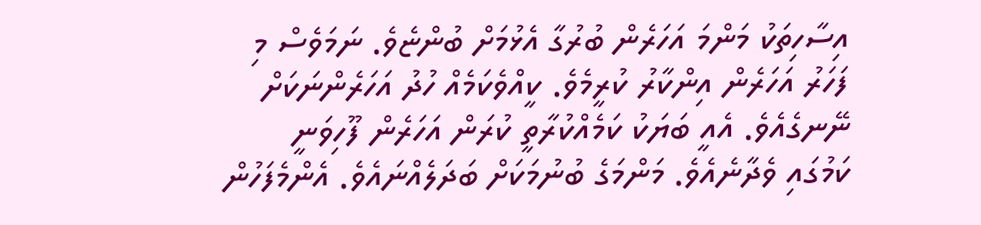އިސާހިތަކު މަންމަ އަހަރެން ބުރުގާ އެޅުމަށް ބުންޏެވެ. ނަމަވެސް މި ފަހަރު އަހަރެން އިންކާރު ކުރީމެވެ. ކީއްވެކަމެއް ހުދު އަހަރެންނަކަށް ނޭނގެއެވެ. އެއީ ބަޔަކު ކަމެއްކުރާތީ ކުރަން އަހަރެން ފޫހިވަނީ ކަމުގައި ވެދާނެއެވެ. މަންމަގެ ބުނުމަކަށް ބަދަލެއްނައެވެ. އެންމެފަހުން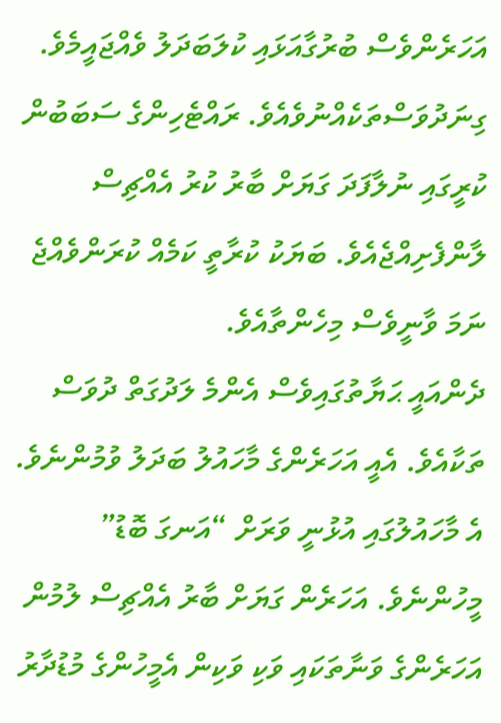އަހަރެންވެސް ބުރުގާއަޅައި ކުލަބަދަލު ވެއްޖައީމެވެ. ގިނަދުވަސްތަކެއްނުވެއެވެ. ރައްޓެހިންގެ ސަބަބުން ކުރީގައި ނުލާފަދަ ގަޔަށް ބާރު ކުރު އެއްޗިސް ލާންފެށިއްޖެއެވެ. ބަޔަކު ކުރާތީ ކަމެއް ކުރަންވެއްޖެ ނަމަ ވާނީވެސް މިހެންތާއެވެ.
ދެންއައީ ޙަޔާތުގައިވެސް އެންމެ ލަދުގަތް ދުވަސް ތަކާއެވެ. އެއީ އަހަރެންގެ މާހައުލު ބަދަލު ވުމުންނެވެ. އެ މާހައުލުގައި އުޅުނީ ވަރަށް “އަނގަ ބޮޑު” މީހުންނެވެ. އަހަރެން ގަޔަށް ބާރު އެއްޗިސް ލުމުން އަހަރެންގެ ވަނާތަކައި ވަކި ވަކިން އެމީހުންގެ މުޑުދާރު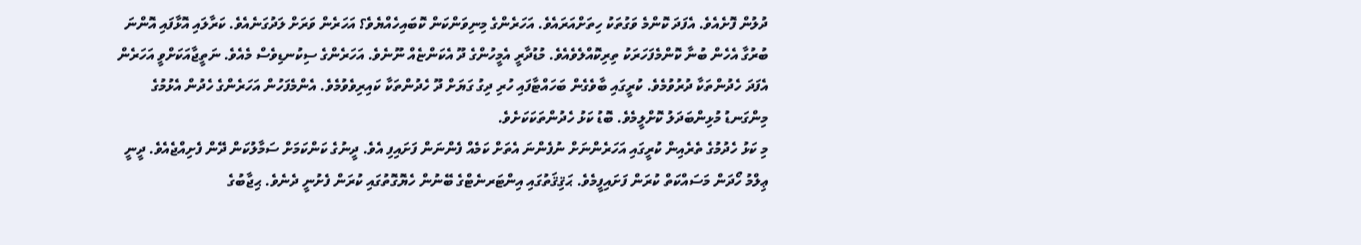ދުލުން ފޮށެއެވެ. އެފަދަ ކޮންމެ ވަގުތަކު ހިތަށްއަރައެވެ. އަހަރެންގެ މިނިވަންކަން ކޮބައިހެއްޔެވެ؟ އަހަރެން ވަރަށް ލަދުގަނެއެވެ. ކަރާލައި އޮޅާފައި އޮންނަ ބުރުގާ އެހެން ބުނާ ކޮންމެފަހަރަކު ތިރިކޮއްލެވެއެވެ. މުޑުދާރީ އެމީހުންގެ ދޫ އެކަންޏެއް ނޫނެވެ. އަހަރެންގެ ސިކުނޑިވެސް މެއެވެ. ނަތީޖާއަކަށްވީ އަހަރެން އެފަދަ ހެދުންތަކާ ދުރުވުމެވެ. ކުރީގައި ބާވެގެން ބަހައްޓާފައި ހުރި ދިގު ގަޔަށް ދޫ ހެދުންތަކާ ކައިރިވެވުމެވެ. އެންމެފަހުން އަހަރެންގެ ހެދުން އެޅުމުގެ މިންގަނޑު މުޅިންބަދަލު ކޮށްލީމެވެ. ބޮޑު ކަޅު ހެދުންތަކަކަށެވެ.
މި ކަޅު ހެދުމުގެ ތެރެއިން ކުރީގައި އަހަރެންނަށް ނުފެންނަ އެތަށް ކަމެއް ފެންނަން ފަށައިފި އެވެ. ދީނުގެ ކަންކަމަށް ސަމާލުކަން ދޭން ފެށިއްޖެއެވެ. ދީނީ ޢިލްމު ހޯދަން މަސައްކަތް ކުރަން ފަށައިފީމެވެ. ޙަޤިޤަތުގައި އިންޓަރނެޓްގެ ބޭނުން ހެޔޮގޮތުގައި ކުރަން ފެށުނީ ދެނެވެ. ޙިޖާބުގެ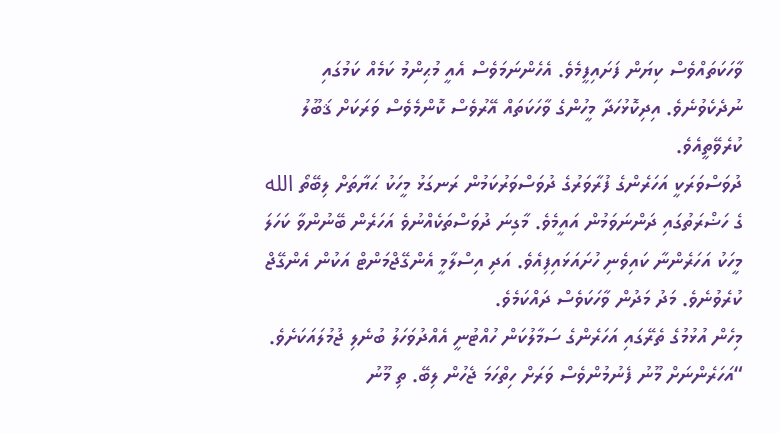ވާހަކަތައްވެސް ކިޔަން ފަށައިފީމެވެ. އެހެންނަމަވެސް އެއީ މުޙިންމު ކަމެއް ކަމުގައި ނުދެކެވުނެވެ. އިދިކޮޅުހަދާ މީހުންގެ ވާހަކަތައް އޭރުވެސް ކޮންމެވެސް ވަރަކަށް ޤަބޫލު ކުރެވޭތީއެވެ.
ދުވަސްވަރަކީ އަހަރެންގެ ފުރާވަރުގެ ދުވަސްވަރުކަމުން ރަނގަޅު މީހަކު ޙަޔާތަށް ލިބޭތޯ الله ގެ ހަޟްރަތުގައި ދަންނަވަމުން އައީމެވެ. މާގިނަ ދުވަސްތަކެއްނުވެ އަހަރެން ބޭނުންވާ ކަހަލަ މީހަކު އަހަރެންނާ ކައިވެނި ހުށައަޅައިފިއެވެ. އަދި އިސްލާމީ އެންގޭޖްމަންޓް އަކުން އެންގޭޖް ކުރެވުނެވެ. މަދު މަދުން ވާހަކަވެސް ދައްކަމެވެ.
މިހެން އުޅުމުގެ ތެރޭގައި އަހަރެންގެ ސަމާލުކަން ހުއްޓުނީ އެއްދުވަހަލު ބުނެލި ޖުމުލައަކަށެވެ. “އަހަރެންނަށް މޫނު ފެނުމުންވެސް ވަރަށް ހިތްހަމަ ޖެހުން ލިބޭ. ތި މޫނު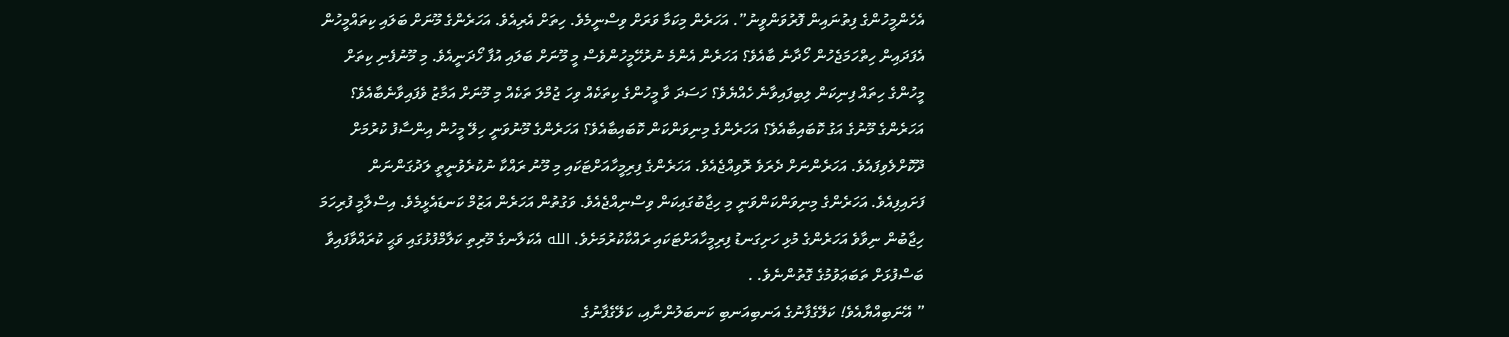އެހެންމީހުންގެ ފިތުނައިން ފޮރުވަންވީނު”. އަހަރެން މިކަމާ ވަރަށް ވިސްނީމެވެ. ހިތަށް އެރިއެވެ. އަހަރެންގެ މޫނަށް ބަލައި ކިތައްމީހުން އެފަދައިން ހިތްހަމަޖެހުން ހޯދާނެ ބާއެވެ؟ އަހަރެން އެންމެ ނުރުހޭމީހުންވެސް މީ މޫނަށް ބަލައި އުފާ ހޯދަނީއެވެ. މި މޫނުފެނި ކިތަށް މީހުންގެ ހިތައް ފިނިކަން ލިބިފައިވާނެ ހެއްޔެވެ؟ ހަސަދަ ވާ މީހުންގެ ކިތަކެއް ވިހަ ޖުމްލަ ތަކެއް މި މޫނަށް އަމާޒު ވެފައިވާނެބާއެވެ؟ އަހަރެންގެ މޫނުގެ އަގު ކޮބައިބާއެވެ؟ އަހަރެންގެ މިނިވަންކަން ކޮބައިބާއެވެ؟ އަހަރެންގެ މޫނުވަނީ ހިލޭ މީހުން އިންސާފު ކުރުމަށް ދޫކޮށްލެވިފައެވެ. އަހަރެންނަށް ދެރަވެ ރޮވިއްޖެއެވެ. އަހަރެންގެ ފިރިމީހާއަށްޓަކައި މި މޫނު ރައްކާ ނުކުރެވުނީތީ ލަދުގަންނަން ފަށައިފިއެވެ. އަހަރެންގެ މިނިވަންކަންވަނީ މި ހިޖާބުގައިކަން ވިސްނިއްޖެއެވެ. ވަގުތުން އަހަރެން އަޒުމް ކަނޑައެޅީމެވެ. އިސްލާމީ ފުރިހަމަ ހިޖާބުން ނިވާވެ އަހަރެންގެ މުޅި ހަށިގަނޑު ފިރިމީހާއަށްޓަކައި ރައްކާކުރުމަށެވެ. الله އެކަލާނގެ މޫރިތި ކަލާމްފުޅުގައި ވަޙީ ކުރައްވާފައިވާ ބަސްފުޅަށް ތަބަޢަވުމުގެ ގޮތުންނެވެ. .
” އޭނަބިއްޔާއެވެ! ކަލޭގެފާނުގެ އަނބިއަނބި ކަނބަލުންނާއި، ކަލޭގެފާނުގެ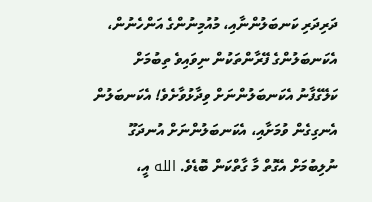ދަރިދަރި ކަނބަލުންނާއި، މުއުމިނުންގެ އަންހެނުން، އެކަނބަލުންގެ ފޭރާންތަކުން ނިވައިވެ ތިބުމަށް ކަލޭގެފާނު އެކަނބަލުންނަށް ވިދާޅުވާށެވެ! އެކަނބަލުން އެނގިގެން ވުމަށާއި، އެކަނބަލުންނަށް އުނދަގޫ ނުލިބުމަށް އެގޮތް މާ ގާތްކަން ބޮޑެވެ. الله އީ،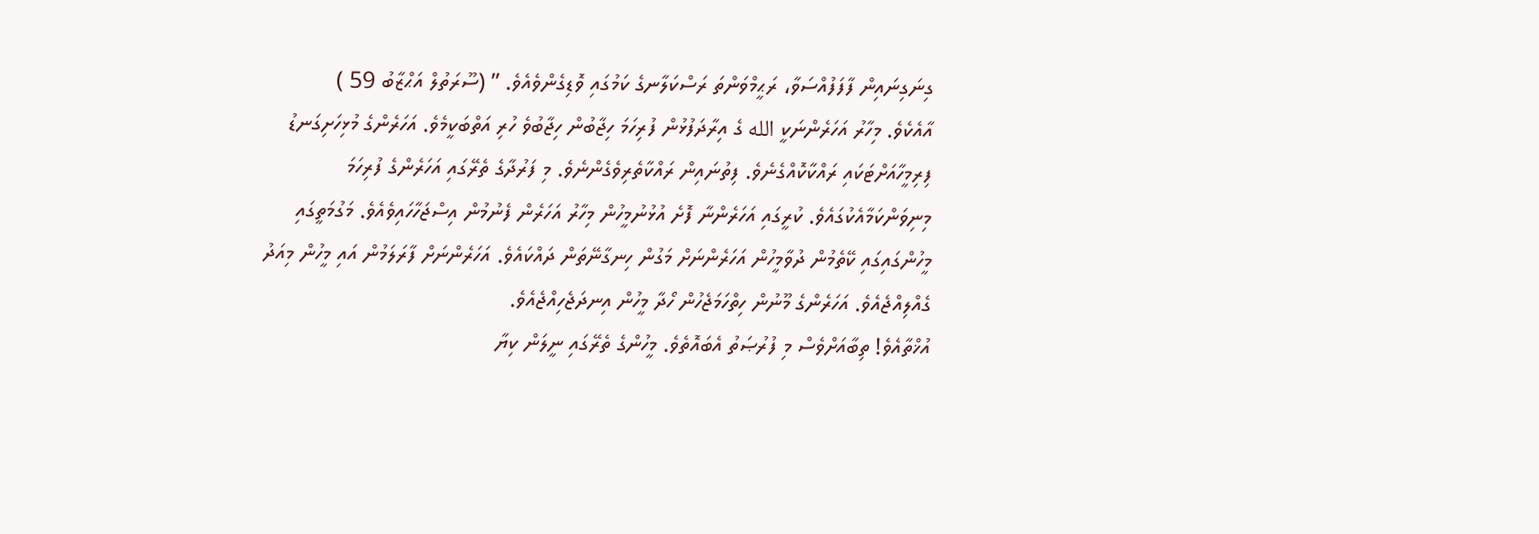ގިނަގިނައިން ފާފަފުއްސަވާ، ރަޙީމްވަންތަ ރަސްކަލާނގެ ކަމުގައި ވޮޑިގެންވެއެވެ. ” (ސޫރަތުލް އަޙްޒާބު 59 )
އާއެކެވެ. މިހާރު އަހަރެންނަކީ الله ގެ އިރާދަފުޅުން ފުރިހަމަ ހިޖާބުން ހިޖާބުވެ ހުރި އަތްބަކީމެވެ. އަހަރެންގެ މުޅިހަށިގަނޑު ފިރިމީހާއަށްޓަކައި ރައްކާކޮއްގެނެވެ. ފިތުނައިން ރައްކާތެރިވެގެންނެވެ. މި ފަރުދާގެ ތެރޭގައި އަހަރެންގެ ފުރިހަމަ މިނިވަންކަމާއެކުގައެވެ. ކުރީގައި އަހަރެންނާ ފޮށެ އުޅުނުމީހުން މިހާރު އަހަރެން ފެނުމުން އިސްޖަހާހައިވެއެވެ. މަގުމަތީގައި މީހުންގައިގައި ކޭތެމުން ދުވާމީހުން އަހަރެންނަށް މަގުން ހިނގާނޭތަން ދައްކައެވެ. އަހަރެންނަށް ފާރަލަމުން އައި މީހުން މިއަދު ގެއްލިއްޖެއެވެ. އަހަރެންގެ މޫނުން ހިތްހަމަޖެހުން ހޯދާ މީހުން އިނދަޖެހިއްޖެއެވެ.
އުޚްތާއެވެ! ތިބާއަށްވެސް މި ފުރުޞަތު އެބައޮތެވެ. މީހުންގެ ތެރޭގައި ނީލަން ކިޔާ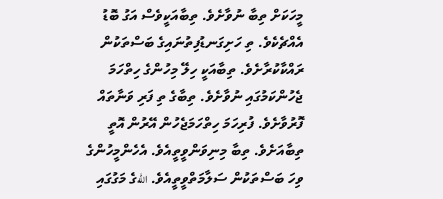މީހަކަށް ތިބާ ނުވާށެވެ. ތިބާއަކީވެސް އަގު ބޮޑު އެއްޗެކެވެ. ތި ހަށިގަނޑުފިތުނައިގެ ބަސްތަކުން ރައްކާކުރާށެވެ. ތިބާއަކީ ހިލޭ މިހުންގެ ހިތްހަމަ ޖެހުންކަމުގައި ނުވާށެވެ. ތިބާގެ ތި ފަރި ވަނާތައް ފޮރުވާށެވެ. ފުރިހަމަ ހިތްހަމަޖެހުން އޭރުން އޮތީ ތިބާއަށެވެ. ތިބާ މިނިވަންވީތީއެވެ. އެހެންމީހުންގެ ވިހަ ބަސްތަކުން ސަލާމަތްވީތީއެވެ. اللهގެ މަގުގައި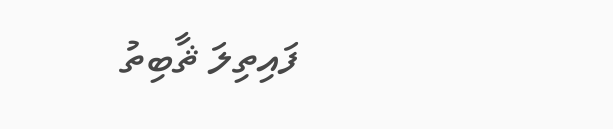ފައިތިލަ ޘާބިތު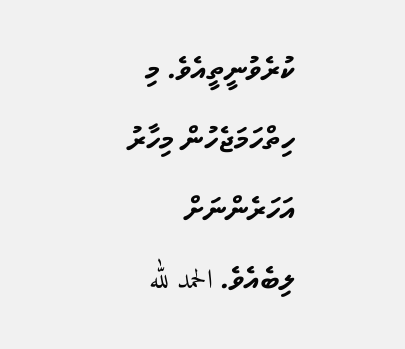ކުރެވުނީތީއެވެ. މި ހިތްހަމަޖެހުން މިހާރު އަހަރެންނަށް ލިބެއެވެ. الحمد لله